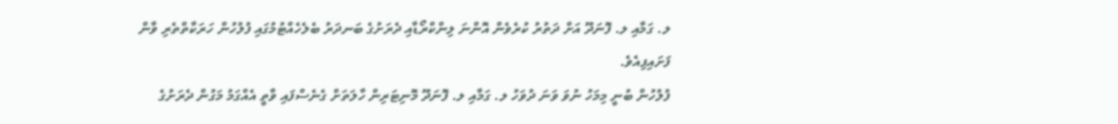ލ. ގަމާއި ލ. ފޮނަދޫ އަށް ދަތުރު ކުރެވެން އޮންނަ ލިންކްރޯޑާއި ދެރަށުގެ ބަނދަރު ބެލެހެއްޓުމުގައި ފުލުހުން ހަރަކާތްތެރި ވާން ފަށައިފިއެވެ.
ފުލުހުން ބުނީ މިމަހު ނުވަ ވަނަ ދުވަހު ލ. ގަމާއި ލ. ފޮނަދޫ މޮނިޓަރިން ހާލަތަށް ގެނެސްފައި ވާތީ އެއްގަމު މަގުން ދެރަށުގެ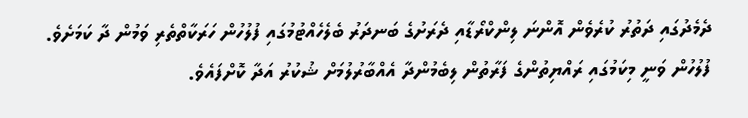ދެމެދުގައި ދަތުރު ކުރެވެން އޮންނަ ލިންކްރޯޑާއި ދެރަށުގެ ބަނދަރު ބެލެހެއްޓުމުގައި ފުލުހުން ހަރަކާތްތެރި ވަމުން ދާ ކަމަށެވެ.
ފުލުހުން ވަނީ މިކަމުގައި ރައްޔިތުންގެ ފަރާތުން ލިބެމުންދާ އެއްބާރުލުމަށް ޝުކުރު އަދާ ކޮށްފައެވެ.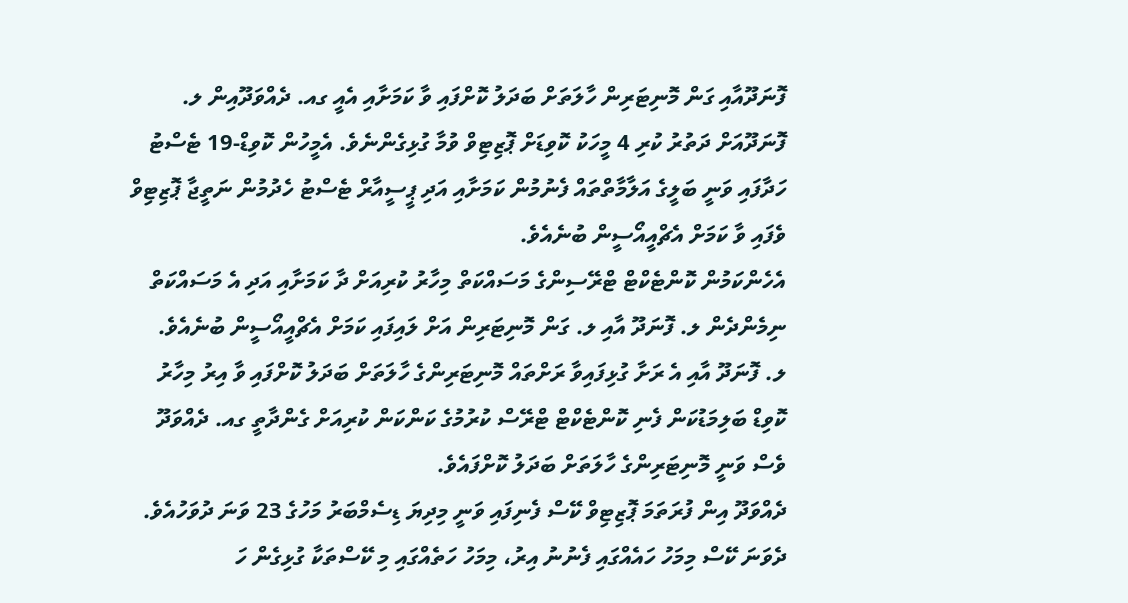ފޮނަދޫއާއި ގަން މޮނިޓަރިން ހާލަތަށް ބަދަލު ކޮށްފައި ވާ ކަމަށާއި އެއީ ގއ. ދެއްވަދޫއިން ލ. ފޮނަދޫއަށް ދަތުރު ކުރި 4 މީހަކު ކޮވިޑަށް ޕޮޒިޓިވް ވުމާ ގުޅިގެންނެވެ. އެމީހުން ކޮވިޑް-19 ޓެސްޓު ހަދާފައި ވަނީ ބަލީގެ އަލާމާތްތައް ފެނުމުން ކަމަށާއި އަދި ޕީސީއާރް ޓެސްޓު ހެދުމުން ނަތީޖާ ޕޮޒިޓިވް ވެފައި ވާ ކަމަށް އެޗްއީއޯސީން ބުނެއެވެ.
އެހެންކަމުން ކޮންޓެކްޓް ޓްރޭސިންގެ މަސައްކަތް މިހާރު ކުރިއަށް ދާ ކަމަށާއި އަދި އެ މަސައްކަތް ނިމެންދެން ލ. ފޮނަދޫ އާއި ލ. ގަން މޮނިޓަރިން އަށް ލައިފައި ކަމަށް އެޗްއީއޯސީން ބުނެއެވެ.
ލ. ފޮނަދޫ އާއި އެ ރަށާ ގުޅިފައިވާ ރަށްތައް މޮނިޓަރިންގެ ހާލަތަށް ބަދަލު ކޮށްފައި ވާ އިރު މިހާރު ކޮވިޑް ބަލިމަޑުކަން ފެނި ކޮންޓެކްޓް ޓްރޭސް ކުރުމުގެ ކަންކަން ކުރިއަށް ގެންދާތީ ގއ. ދެއްވަދޫ ވެސް ވަނީ މޮނިޓަރިންގެ ހާލަތަށް ބަދަލު ކޮށްފައެވެ.
ދެއްވަދޫ އިން ފުރަތަމަ ޕޮޒިޓިވް ކޭސް ފެނިފައި ވަނީ މިދިޔަ ޑިސެމްބަރު މަހުގެ 23 ވަނަ ދުވަހުއެވެ. ދެވަނަ ކޭސް މިމަހު ހައެއްގައި ފެނުނު އިރު، މިމަހު ހަތެއްގައި މި ކޭސްތަކާ ގުޅިގެން ހަ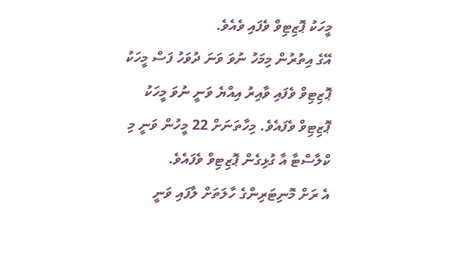މީހަކު ޕޮޒިޓިވް ވެފައި ވެއެވެ.
އޭގެ އިތުރުން މިމަހު ނުވަ ވަނަ ދުވަހު ފަސް މީހަކު ޕޮޒިޓިވް ވެފައި ވާއިރު އިއްޔެ ވަނީ ނުވަ މީހަކު ޕޮޒިޓިވް ވެފައެވެ. މިހާތަނަށް 22 މީހުން ވަނީ މި ކްލާސްޓާ އާ ގުޅިގެން ޕޮޒިޓިވް ވެފައެވެ.
އެ ރަށް މޮނިޓަރިންގެ ހާލަތަށް ލާފައި ވަނީ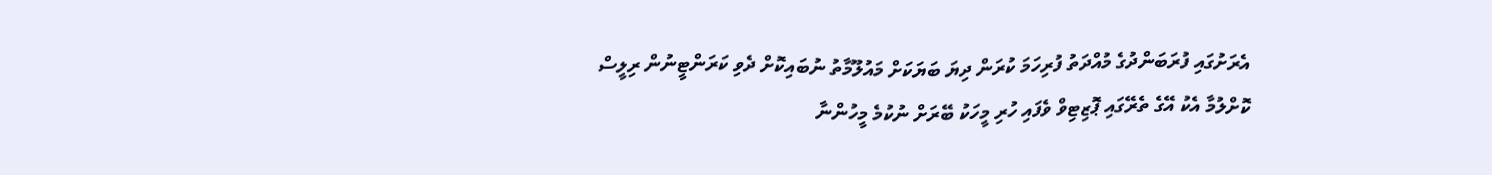އެރަށުގައި ފުރަބަންދުގެ މުއްދަތު ފުރިހަމަ ކުރަން ދިޔަ ބަޔަކަށް މައުލޫމާތު ނުބައިކޮށް ދެވި ކަރަންޓީނުން ރިލީސް ކޮށްލުމާ އެކު އޭގެ ތެރޭގައި ޕޮޒިޓިވް ވެފައި ހުރި މީހަކު ބޭރަށް ނުކުމެ މީހުންނާ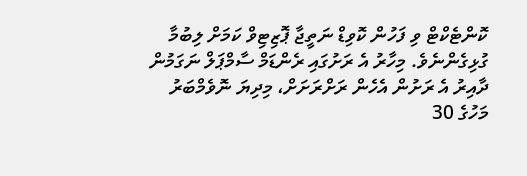ކޮންޓެކްޓް ވި ފަހުން ކޮވިޑް ނަތީޖާ ޕޮޒިޓިވް ކަމަށް ލިބުމާ ގުޅިގެންނެވެ. މިހާރު އެ ރަށުގައި ރެންޑަމް ސާމްޕަލް ނަގަމުން ދާއިރު އެ ރަށުން އެހެން ރަށްރަށަށް، މިދިޔަ ނޮވެމްބަރު މަހުގެ 30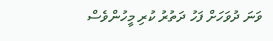ވަނަ ދުވަހަށް ފަހު ދަތުރު ކުރި މީހުންވެސް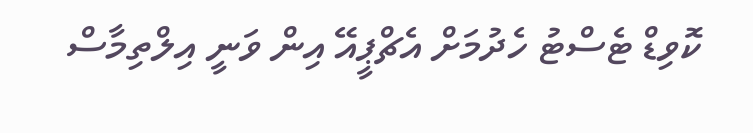ކޮވިޑް ޓެސްޓު ހެދުމަށް އެޗްޕީއޭ އިން ވަނީ އިލްތިމާސް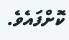ކޮށްފައެވެ.